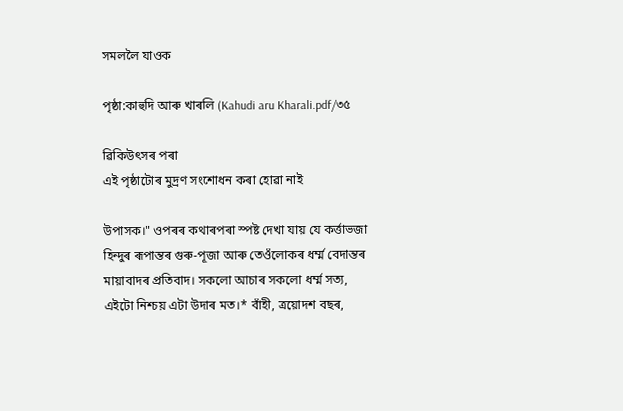সমললৈ যাওক

পৃষ্ঠা:কাহুদি আৰু খাৰলি (Kahudi aru Kharali.pdf/৩৫

ৱিকিউৎসৰ পৰা
এই পৃষ্ঠাটোৰ মুদ্ৰণ সংশোধন কৰা হোৱা নাই

উপাসক।" ওপৰৰ কথাৰপৰা স্পষ্ট দেখা যায় যে কৰ্ত্তাভজা হিন্দুৰ ৰূপান্তৰ গুৰু-পূজা আৰু তেওঁলোকৰ ধৰ্ম্ম বেদান্তৰ মায়াবাদৰ প্রতিবাদ। সকলো আচাৰ সকলো ধৰ্ম্ম সত্য, এইটো নিশ্চয় এটা উদাৰ মত।* বাঁহী, ত্রয়োদশ বছৰ,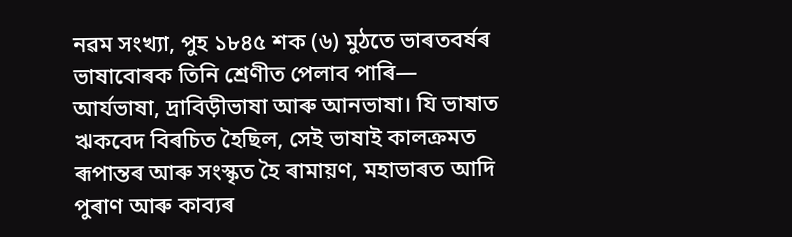নৱম সংখ্যা, পুহ ১৮৪৫ শক (৬) মুঠতে ভাৰতবৰ্ষৰ ভাষাবোৰক তিনি শ্রেণীত পেলাব পাৰি— আৰ্যভাষা, দ্রাবিড়ীভাষা আৰু আনভাষা। যি ভাষাত ঋকবেদ বিৰচিত হৈছিল, সেই ভাষাই কালক্ৰমত ৰূপান্তৰ আৰু সংস্কৃত হৈ ৰামায়ণ, মহাভাৰত আদি পুৰাণ আৰু কাব্যৰ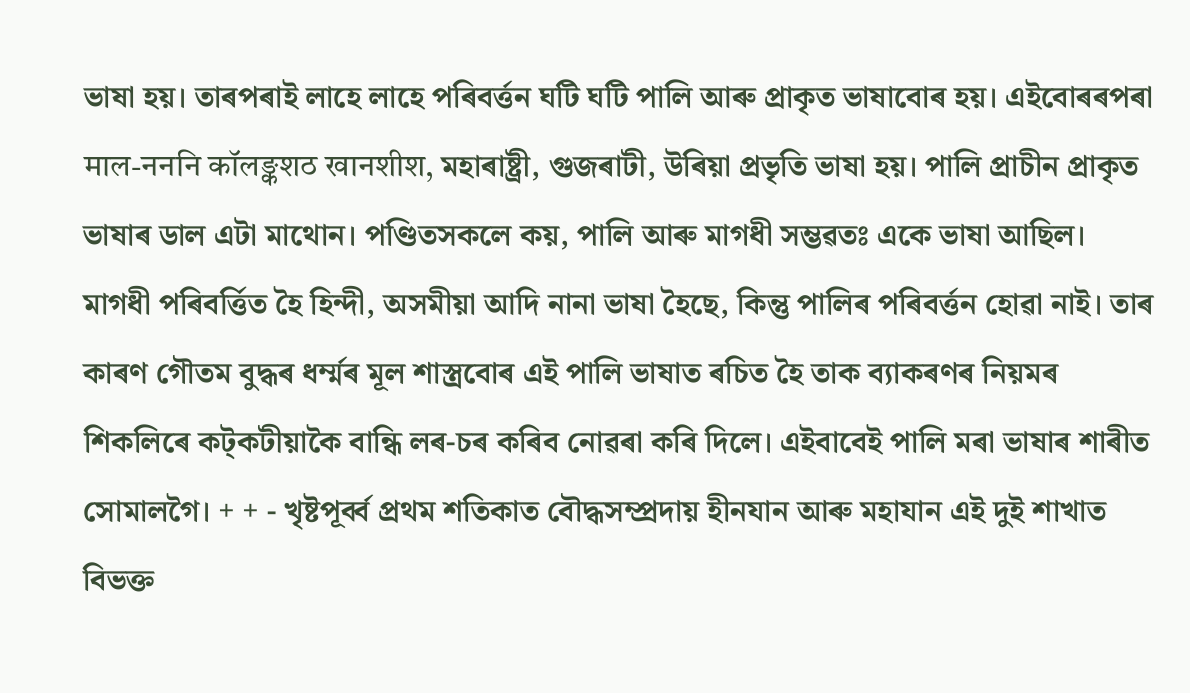ভাষা হয়। তাৰপৰাই লাহে লাহে পৰিবৰ্ত্তন ঘটি ঘটি পালি আৰু প্রাকৃত ভাষাবোৰ হয়। এইবোৰৰপৰা माल-नननि कॉलङ्कशठ खानशीश, মহাৰাষ্ট্ৰী, গুজৰাটী, উৰিয়া প্রভৃতি ভাষা হয়। পালি প্রাচীন প্রাকৃত ভাষাৰ ডাল এটা মাথোন। পণ্ডিতসকলে কয়, পালি আৰু মাগধী সম্ভৱতঃ একে ভাষা আছিল। মাগধী পৰিবৰ্ত্তিত হৈ হিন্দী, অসমীয়া আদি নানা ভাষা হৈছে, কিন্তু পালিৰ পৰিবৰ্ত্তন হোৱা নাই। তাৰ কাৰণ গৌতম বুদ্ধৰ ধৰ্ম্মৰ মূল শাস্ত্ৰবোৰ এই পালি ভাষাত ৰচিত হৈ তাক ব্যাকৰণৰ নিয়মৰ শিকলিৰে কট্‌কটীয়াকৈ বান্ধি লৰ-চৰ কৰিব নোৱৰা কৰি দিলে। এইবাবেই পালি মৰা ভাষাৰ শাৰীত সোমালগৈ। + + - খৃষ্টপূৰ্ব্ব প্রথম শতিকাত বৌদ্ধসম্প্রদায় হীনযান আৰু মহাযান এই দুই শাখাত বিভক্ত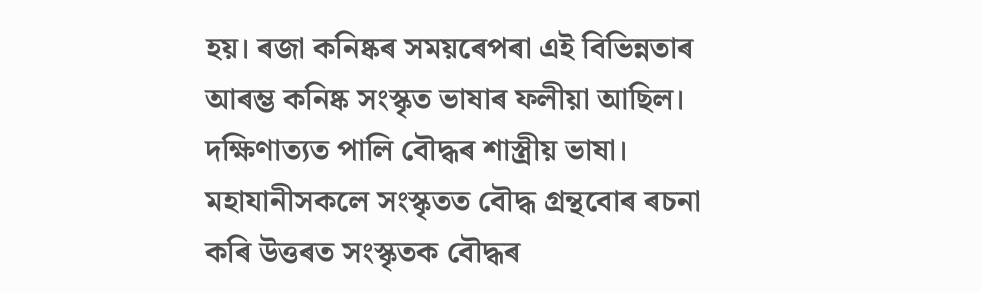হয়। ৰজা কনিষ্কৰ সময়ৰেপৰা এই বিভিন্নতাৰ আৰম্ভ কনিষ্ক সংস্কৃত ভাষাৰ ফলীয়া আছিল। দক্ষিণাত্যত পালি বৌদ্ধৰ শাস্ত্রীয় ভাষা। মহাযানীসকলে সংস্কৃতত বৌদ্ধ গ্রন্থবোৰ ৰচনা কৰি উত্তৰত সংস্কৃতক বৌদ্ধৰ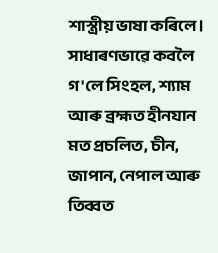শাস্ত্রীয় ভাষা কৰিলে। সাধাৰণভাৱে কবলৈ গ'লে সিংহল, শ্যাম আৰু ব্ৰহ্মত হীনযান মত প্রচলিত, চীন, জাপান, নেপাল আৰু তিব্বত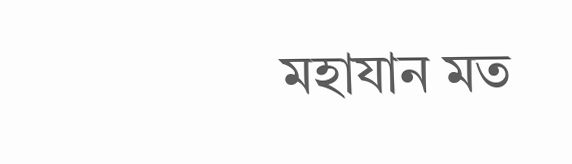মহাযান মত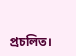প্রচলিত।